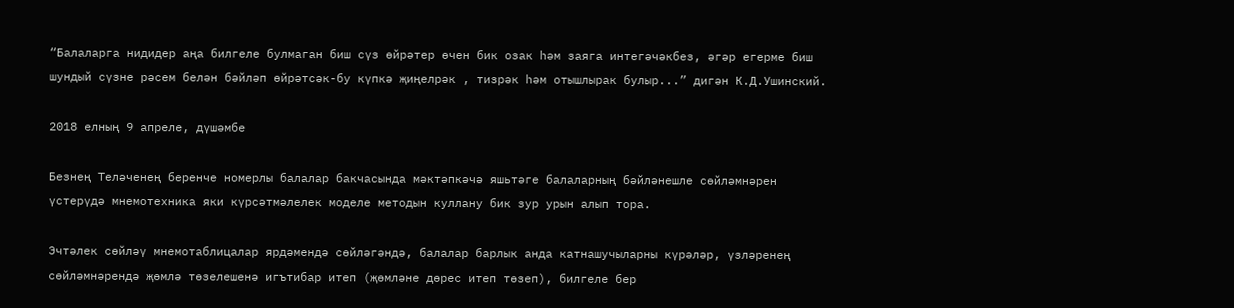“Балаларга нидидер аңа билгеле булмаган биш сүз өйрәтер өчен бик озак һәм заяга интегәчәкбез, әгәр егерме биш шундый сүзне рәсем белән бәйләп өйрәтсәк-бу күпкә җиңелрәк , тизрәк һәм отышлырак булыр...” дигән К.Д.Ушинский.

2018 елның 9 апреле, дүшәмбе

Безнең Теләченең беренче номерлы балалар бакчасында мәктәпкәчә яшьтәге балаларның бәйләнешле сөйләмнәрен үстерүдә мнемотехника яки күрсәтмәлелек моделе методын куллану бик зур урын алып тора.

Эчтәлек сөйләү мнемотаблицалар ярдәмендә сөйләгәндә, балалар барлык анда катнашучыларны күрәләр, үзләренең сөйләмнәрендә җөмлә төзелешенә игътибар итеп (җөмләне дөрес итеп төзеп), билгеле бер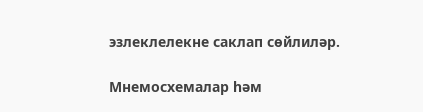эзлеклелекне саклап сөйлиләр.

Мнемосхемалар һәм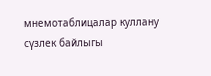мнемотаблицалар куллану сүзлек байлыгы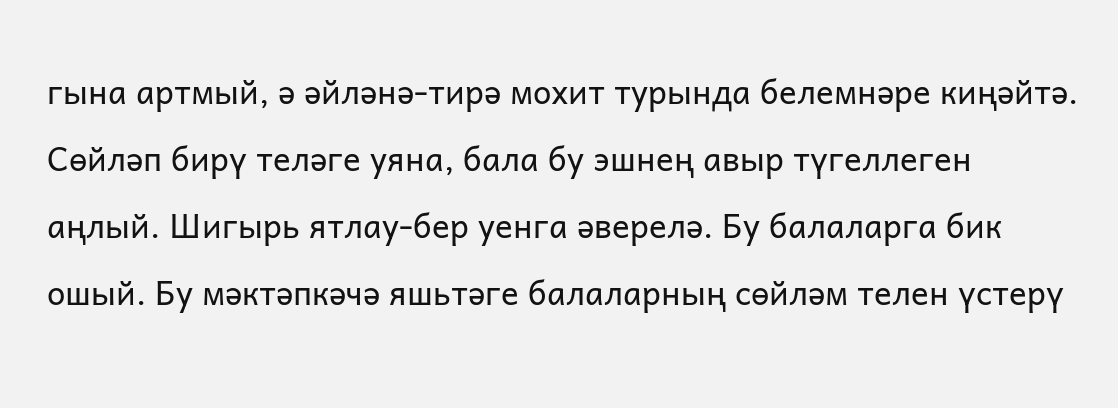гына артмый, ә әйләнә-тирә мохит турында белемнәре киңәйтә. Сөйләп бирү теләге уяна, бала бу эшнең авыр түгеллеген аңлый. Шигырь ятлау-бер уенга әверелә. Бу балаларга бик ошый. Бу мәктәпкәчә яшьтәге балаларның сөйләм телен үстерү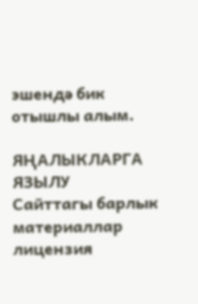эшендә бик отышлы алым.

ЯҢАЛЫКЛАРГА ЯЗЫЛУ
Сайттагы барлык материаллар лицензия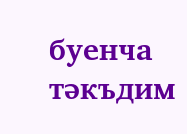буенча тәкъдим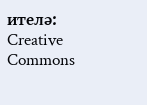ителә:
Creative Commons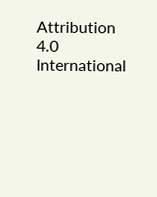Attribution 4.0 International